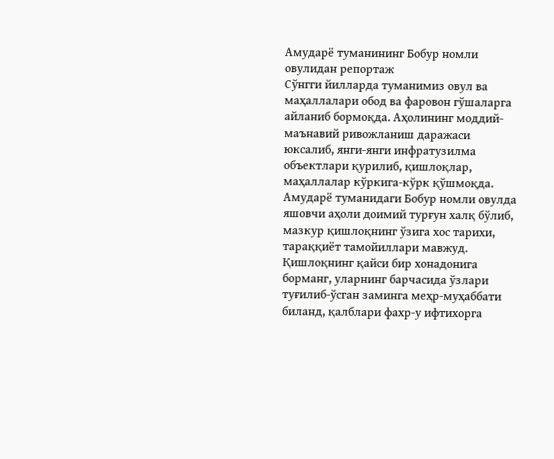Амударё туманининг Бобур номли овулидан репортаж
Сўнгги йилларда туманимиз овул ва маҳаллалари обод ва фаровон гўшаларга айланиб бормоқда. Аҳолининг моддий-маънавий ривожланиш даражаси юксалиб, янги-янги инфратузилма объектлари қурилиб, қишлоқлар, маҳаллалар кўркига-кўрк қўшмоқда.
Амударё туманидаги Бобур номли овулда яшовчи аҳоли доимий турғун халқ бўлиб, мазкур қишлоқнинг ўзига хос тарихи, тараққиёт тамойиллари мавжуд. Қишлоқнинг қайси бир хонадонига борманг, уларнинг барчасида ўзлари туғилиб-ўсган заминга меҳр-муҳаббати биланд, қалблари фахр-у ифтихорга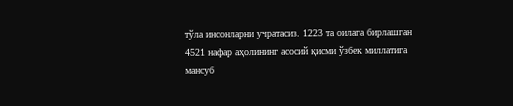тўла инсонларни учратасиз. 1223 та оилага бирлашган 4521 нафар аҳолининг асосий қисми ўзбек миллатига мансуб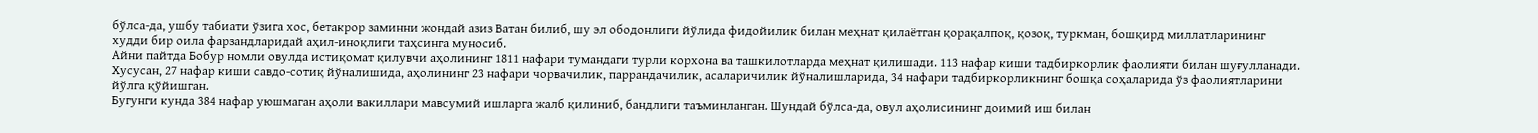бўлса-да, ушбу табиати ўзига хос, бетакрор заминни жондай азиз Ватан билиб, шу эл ободонлиги йўлида фидойилик билан меҳнат қилаётган қорақалпоқ, қозоқ, туркман, бошқирд миллатларининг худди бир оила фарзандларидай аҳил-иноқлиги таҳсинга муносиб.
Айни пайтда Бобур номли овулда истиқомат қилувчи аҳолининг 1811 нафари тумандаги турли корхона ва ташкилотларда меҳнат қилишади. 113 нафар киши тадбиркорлик фаолияти билан шуғулланади. Хусусан, 27 нафар киши савдо-сотиқ йўналишида, аҳолининг 23 нафари чорвачилик, паррандачилик, асаларичилик йўналишларида, 34 нафари тадбиркорликнинг бошқа соҳаларида ўз фаолиятларини йўлга қўйишган.
Бугунги кунда 384 нафар уюшмаган аҳоли вакиллари мавсумий ишларга жалб қилиниб, бандлиги таъминланган. Шундай бўлса-да, овул аҳолисининг доимий иш билан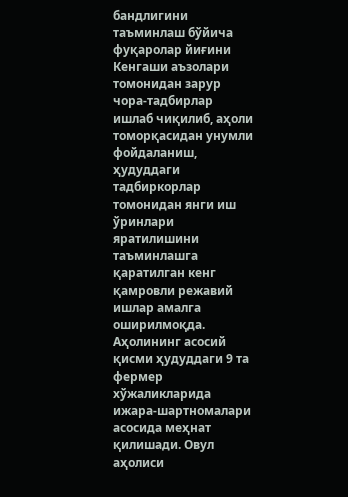бандлигини таъминлаш бўйича фуқаролар йиғини Кенгаши аъзолари томонидан зарур чора-тадбирлар ишлаб чиқилиб, аҳоли томорқасидан унумли фойдаланиш, ҳудуддаги тадбиркорлар томонидан янги иш ўринлари яратилишини таъминлашга қаратилган кенг қамровли режавий ишлар амалга оширилмоқда.
Аҳолининг асосий қисми ҳудуддаги 9 та фермер хўжаликларида ижара-шартномалари асосида меҳнат қилишади. Овул аҳолиси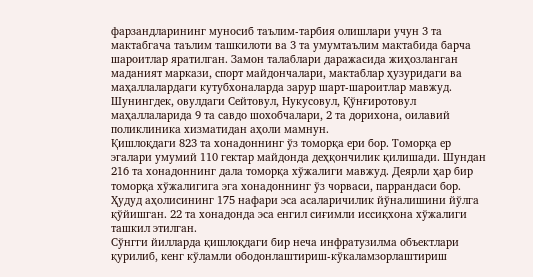фарзандларининг муносиб таълим-тарбия олишлари учун 3 та мактабгача таълим ташкилоти ва 3 та умумтаълим мактабида барча шароитлар яратилган. Замон талаблари даражасида жиҳозланган маданият маркази, спорт майдончалари, мактаблар ҳузуридаги ва маҳаллалардаги кутубхоналарда зарур шарт-шароитлар мавжуд.
Шунингдек, овулдаги Сейтовул, Нукусовул, Қўнғиротовул маҳаллаларида 9 та савдо шохобчалари, 2 та дорихона, оилавий поликлиника хизматидан аҳоли мамнун.
Қишлоқдаги 823 та хонадоннинг ўз томорқа ери бор. Томорқа ер эгалари умумий 110 гектар майдонда деҳқончилик қилишади. Шундан 216 та хонадоннинг дала томорқа хўжалиги мавжуд. Деярли ҳар бир томорқа хўжалигига эга хонадоннинг ўз чорваси, паррандаси бор. Ҳудуд аҳолисининг 175 нафари эса асаларичилик йўналишини йўлга қўйишган. 22 та хонадонда эса енгил сиғимли иссиқхона хўжалиги ташкил этилган.
Сўнгги йилларда қишлоқдаги бир неча инфратузилма объектлари қурилиб, кенг кўламли ободонлаштириш-кўкаламзорлаштириш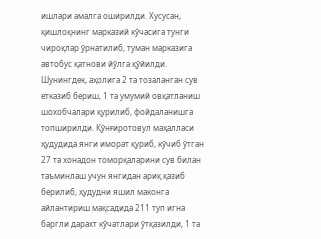ишлари амалга оширилди. Хусусан, қишлоқнинг марказий кўчасига тунги чироқлар ўрнатилиб, туман марказига автобус қатнови йўлга қўйилди. Шунингдек, аҳолига 2 та тозаланган сув етказиб бериш, 1 та умумий овқатланиш шохобчалари қурилиб, фойдаланишга топширилди. Қўнғиротовул маҳалласи ҳудудида янги иморат қуриб, кўчиб ўтган 27 та хонадон томорқаларини сув билан таъминлаш учун янгидан ариқ қазиб берилиб, ҳудудни яшил маконга айлантириш мақсадида 211 туп игна баргли дарахт кўчатлари ўтқазилди, 1 та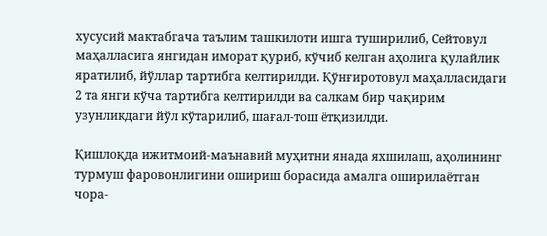хусусий мактабгача таълим ташкилоти ишга туширилиб, Сейтовул маҳалласига янгидан иморат қуриб, кўчиб келган аҳолига қулайлик яратилиб, йўллар тартибга келтирилди. Қўнғиротовул маҳалласидаги 2 та янги кўча тартибга келтирилди ва салкам бир чақирим узунликдаги йўл кўтарилиб, шағал-тош ётқизилди.

Қишлоқда ижитмоий-маънавий муҳитни янада яхшилаш, аҳолининг турмуш фаровонлигини ошириш борасида амалга оширилаётган чора-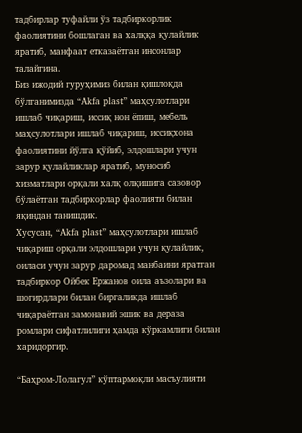тадбирлар туфайли ўз тадбиркорлик фаолиятини бошлаган ва халққа қулайлик яратиб, манфаат етказаётган инсонлар талайгина.
Биз ижодий гуруҳимиз билан қишлоқда бўлганимизда “Аkfa plast” маҳсулотлари ишлаб чиқариш, иссиқ нон ёпиш, мебель маҳсулотлари ишлаб чиқариш, иссиқхона фаолиятини йўлга қўйиб, элдошлари учун зарур қулайликлар яратиб, муносиб хизматлари орқали халқ олқишига сазовор бўлаётган тадбиркорлар фаолияти билан яқиндан танишдик.
Хусусан, “Аkfa plast” маҳсулотлари ишлаб чиқариш орқали элдошлари учун қулайлик, оиласи учун зарур даромад манбаини яратган тадбиркор Ойбек Ержанов оила аъзолари ва шогирдлари билан биргаликда ишлаб чиқараётган замонавий эшик ва дераза ромлари сифатлилиги ҳамда кўркамлиги билан харидоргир.

“Баҳром-Лолагул” кўптармоқли масъулияти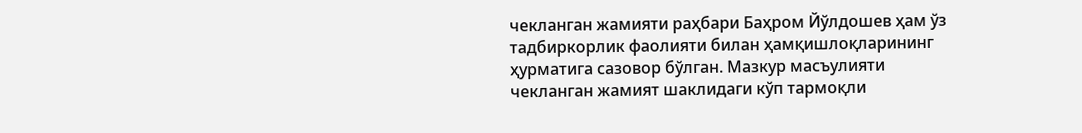чекланган жамияти раҳбари Баҳром Йўлдошев ҳам ўз тадбиркорлик фаолияти билан ҳамқишлоқларининг ҳурматига сазовор бўлган. Мазкур масъулияти чекланган жамият шаклидаги кўп тармоқли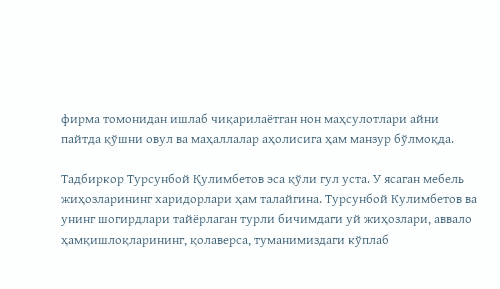фирма томонидан ишлаб чиқарилаётган нон маҳсулотлари айни пайтда қўшни овул ва маҳаллалар аҳолисига ҳам манзур бўлмоқда.

Тадбиркор Турсунбой Қулимбетов эса қўли гул уста. У ясаган мебель жиҳозларининг харидорлари ҳам талайгина. Турсунбой Кулимбетов ва унинг шогирдлари тайёрлаган турли бичимдаги уй жиҳозлари, аввало ҳамқишлоқларининг, қолаверса, туманимиздаги кўплаб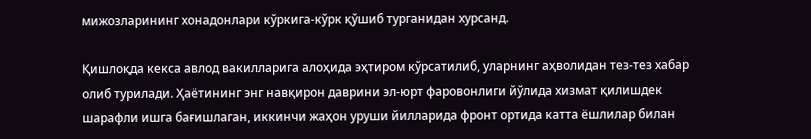мижозларининг хонадонлари кўркига-кўрк қўшиб турганидан хурсанд.

Қишлоқда кекса авлод вакилларига алоҳида эҳтиром кўрсатилиб, уларнинг аҳволидан тез-тез хабар олиб турилади. Ҳаётининг энг навқирон даврини эл-юрт фаровонлиги йўлида хизмат қилишдек шарафли ишга бағишлаган, иккинчи жаҳон уруши йилларида фронт ортида катта ёшлилар билан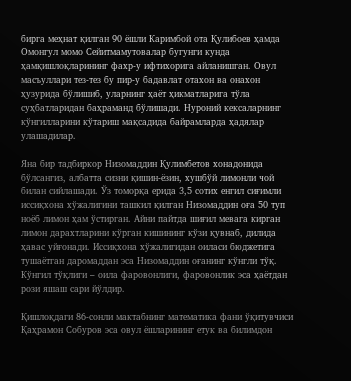бирга меҳнат қилган 90 ёшли Каримбой ота Қулибоев ҳамда Омонгул момо Сейитмамутовалар бугунги кунда ҳамқишлоқларининг фахр-у ифтихорига айланишган. Овул масъуллари тез-тез бу пир-у бадавлат отахон ва онахон ҳузурида бўлишиб, уларнинг ҳаёт ҳикматларига тўла суҳбатларидан баҳраманд бўлишади. Нуроний кексаларнинг кўнгилларини кўтариш мақсадида байрамларда ҳадялар улашадилар.

Яна бир тадбиркор Низомаддин Қулимбетов хонадонида бўлсангиз, албатта сизни қишин-ёзин, хушбўй лимонли чой билан сийлашади. Ўз томорқа ерида 3,5 сотих енгил сиғимли иссиқхона хўжалигини ташкил қилган Низомаддин оға 50 туп ноёб лимон ҳам ўстирган. Айни пайтда шиғил мевага кирган лимон дарахтларини кўрган кишининг кўзи қувнаб, дилида ҳавас уйғонади. Иссиқхона хўжалигидан оиласи бюджетига тушаётган даромаддан эса Низомаддин оғанинг кўнгли тўқ. Кўнгил тўқлиги – оила фаровонлиги, фаровонлик эса ҳаётдан рози яшаш сари йўлдир.

Қишлоқдаги 86-сонли мактабнинг математика фани ўқитувчиси Қаҳрамон Собуров эса овул ёшларининг етук ва билимдон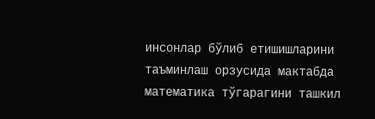инсонлар бўлиб етишишларини таъминлаш орзусида мактабда математика тўгарагини ташкил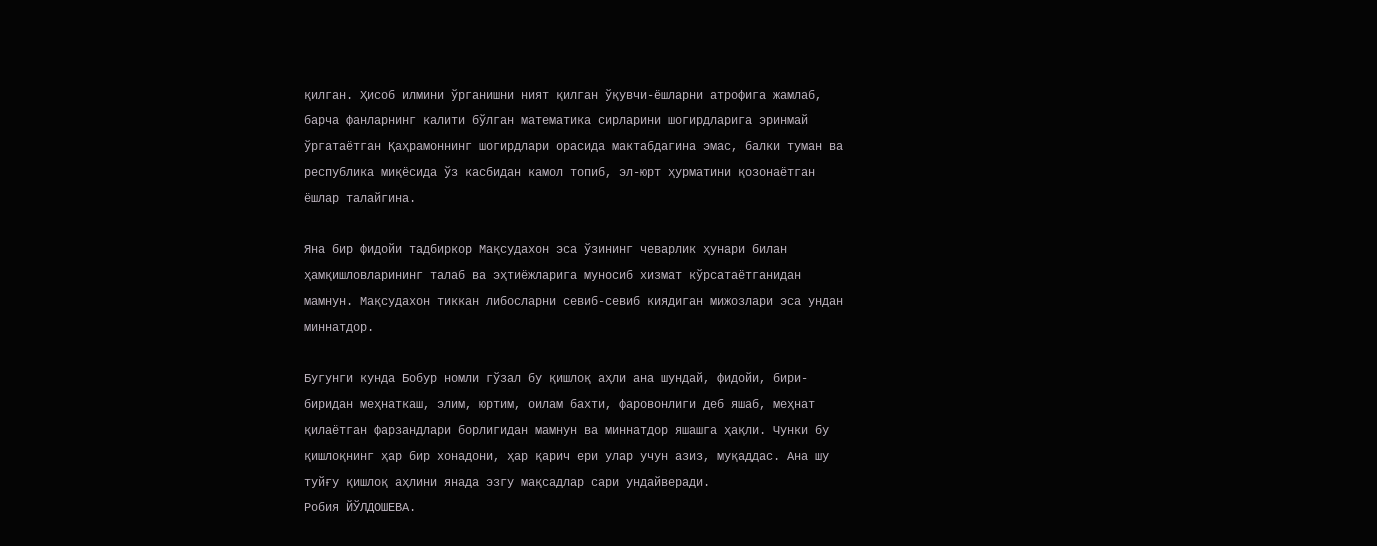қилган. Ҳисоб илмини ўрганишни ният қилган ўқувчи-ёшларни атрофига жамлаб, барча фанларнинг калити бўлган математика сирларини шогирдларига эринмай ўргатаётган Қаҳрамоннинг шогирдлари орасида мактабдагина эмас, балки туман ва республика миқёсида ўз касбидан камол топиб, эл-юрт ҳурматини қозонаётган ёшлар талайгина.

Яна бир фидойи тадбиркор Мақсудахон эса ўзининг чеварлик ҳунари билан ҳамқишловларининг талаб ва эҳтиёжларига муносиб хизмат кўрсатаётганидан мамнун. Мақсудахон тиккан либосларни севиб-севиб киядиган мижозлари эса ундан миннатдор.

Бугунги кунда Бобур номли гўзал бу қишлоқ аҳли ана шундай, фидойи, бири-биридан меҳнаткаш, элим, юртим, оилам бахти, фаровонлиги деб яшаб, меҳнат қилаётган фарзандлари борлигидан мамнун ва миннатдор яшашга ҳақли. Чунки бу қишлоқнинг ҳар бир хонадони, ҳар қарич ери улар учун азиз, муқаддас. Ана шу туйғу қишлоқ аҳлини янада эзгу мақсадлар сари ундайверади.
Робия ЙЎЛДОШЕВА.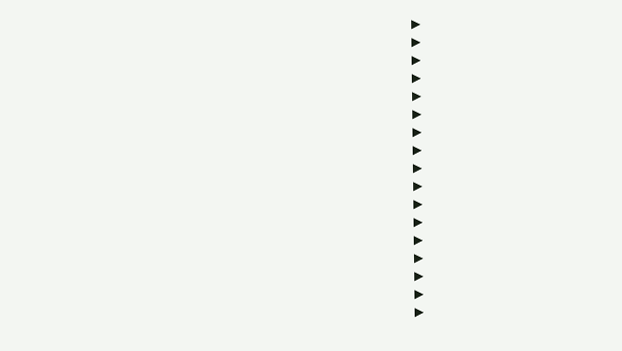▶
▶
▶
▶
▶
▶
▶
▶
▶
▶
▶
▶
▶
▶
▶
▶
▶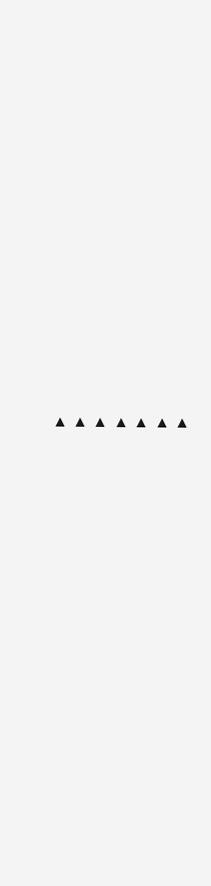▶
▶
▶
▶
▶
▶
▶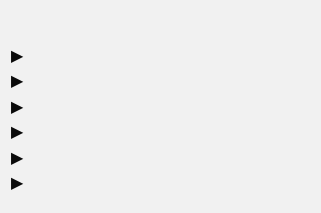▶
▶
▶
▶
▶
▶